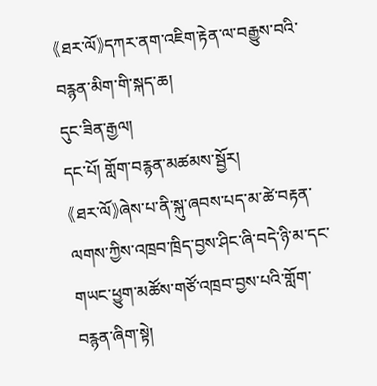《ཐར་ལོ》དཀར་ནག་འཇིག་རྟེན་ལ་བརྒྱུས་བའི་བརྙན་མིག་གི་སྐད་ཆ།
དུང་ཟིན་རྒྱལ།
དང་པོ། གློག་བརྙན་མཚམས་སྦྱོར།
《ཐར་ལོ》ཞེས་པ་ནི་སྐུ་ཞབས་པད་མ་ཚེ་བརྟན་ལགས་ཀྱིས་འཁྲབ་ཁྲིད་བྱས་ཤིང་ཞི་བདེ་ཉི་མ་དང་གཡང་ཕྱུག་མཚོས་གཙོ་འཁྲབ་བྱས་པའི་གློག་བརྙན་ཞིག་སྟེ།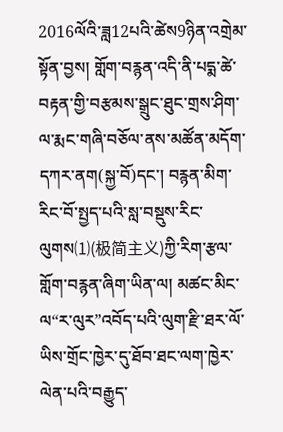2016ལོའི་ཟླ12པའི་ཚེས9ཉིན་འགྲེམ་སྟོན་བྱས། གློག་བརྙན་འདི་ནི་པདྨ་ཚེ་བརྟན་གྱི་བརྩམས་སྒྲུང་ཐུང་གྲས་ཤིག་ལ་རྨང་གཞི་བཅོལ་ནས་མཚོན་མདོག་དཀར་ནག(སྐྱ་བོ)དང་། བརྙན་མིག་རིང་བོ་སྤྱད་པའི་སླ་བསྡུས་རིང་ལུགས⑴(极简主义)ཀྱི་རིག་རྩལ་གློག་བརྙན་ཞིག་ཡིན་ལ། མཚང་མིང་ལ“ར་ལུར”འབོད་པའི་ལུག་རྫི་ཐར་ལོ་ཡིས་གྲོང་ཁྱེར་དུ་ཐོབ་ཐང་ལག་ཁྱེར་ལེན་པའི་བརྒྱུད་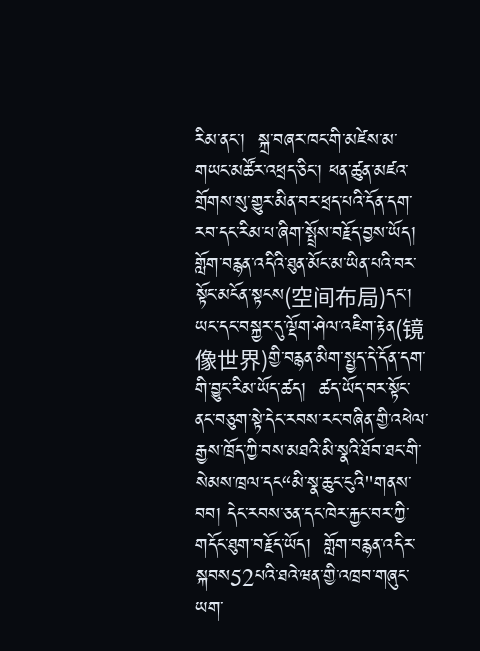རིམ་ནང་།  སྐྲ་བཞར་ཁང་གི་མཛེས་མ་གཡང་མཚོར་འཕྲད་ཅིང་། ཕན་ཚུན་མཛའ་གྲོགས་སུ་གྱུར་མིན་བར་ཕྲད་པའི་དོན་དག་རབ་དང་རིམ་པ་ཞིག་སྤྲོས་བརྗོད་བྱས་ཡོད། གློག་བརྙན་འདིའི་ཐུན་མོང་མ་ཡིན་པའི་བར་སྟོང་མངོན་སྟངས(空间布局)དང་།  ཡང་དང་བསྐྱར་དུ་ལྡོག་ཤེལ་འཇིག་རྟེན(镜像世界)གྱི་བརྙན་མིག་སྤྱད་དེ་དོན་དག་གི་བྱུང་རིམ་ཡོད་ཚད།  ཚད་ཡོད་བར་སྟོང་ནང་བཅུག་སྟེ་དེང་རབས་རང་བཞིན་གྱི་འཕེལ་རྒྱས་ཁྲོད་ཀྱི་བས་མཐའི་མི་སྣའི་ཐོབ་ཐང་གི་སེམས་ཁྲལ་དང“མི་སྣ་ཆུང་ངུའི"གནས་བབ། དེང་རབས་ཅན་དང་ཁེར་རྐྱང་བར་ཀྱི་གདོང་ཐུག་བརྗོད་ཡོད།  གློག་བརྙན་འདིར་སྐབས52པའི་ཐའེ་ཝན་གྱི་འཁྲབ་གཞུང་ཡག་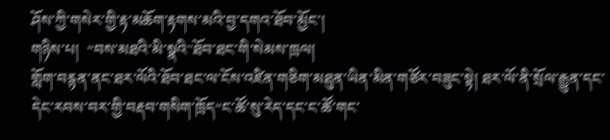ཤོས་ཀྱི་གསེར་གྱི་རྟ་མཆོག་རྟགས་མའི་བྱ་དགའ་ཐོབ་མྱོང་།
གཉིས་པ།  “བས་མཐའི་མི་སྣའི"ཐོབ་ཐང་གི་སེམས་ཁྲལ།
གློག་བརྙན་ནང་ཐར་ལོའི་ཐོབ་ཐང་ལ་ངོས་འཛིན་གཅིག་མཐུན་ཡིན་མིན་གཙོར་བཟུང་སྟེ། ཐར་ལོ་ནི་སྲོལ་རྒྱུན་དང་དེང་རབས་བར་གྱི་བརྡབ་གསིག་ཁྲོད“ང་ཚོ་སུ་རེད་དང་ང་ཚོ་གང་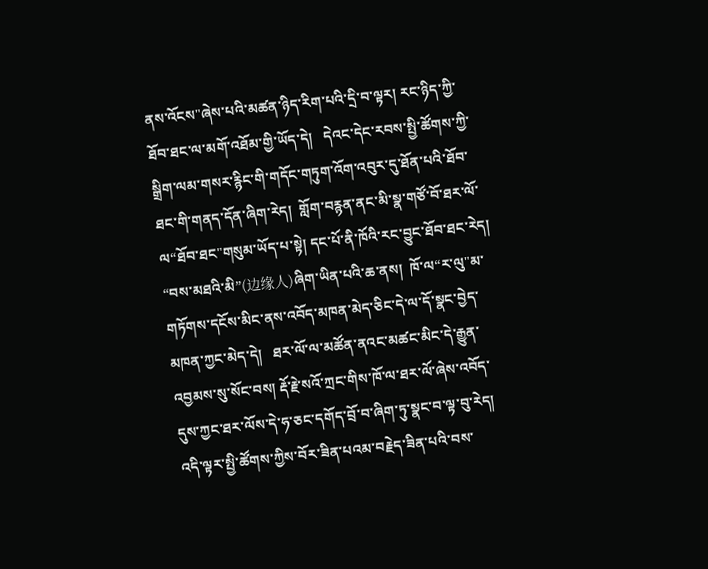ནས་འོངས"ཞེས་པའི་མཚན་ཉིད་རིག་པའི་དྲི་བ་ལྟར། རང་ཉིད་ཀྱི་ཐོབ་ཐང་ལ་མགོ་འཐོམ་གྱི་ཡོད་དེ།   དེའང་དེང་རབས་སྤྱི་ཚོགས་ཀྱི་སྒྲིག་ལམ་གསར་རྙིང་གི་གདོང་གཏུག་འོག་འབུར་དུ་ཐོན་པའི་ཐོབ་ཐང་གི་གནད་དོན་ཞིག་རེད།  གློག་བརྙན་ནང་མི་སྣ་གཙོ་བོ་ཐར་ལོ་ལ“ཐོབ་ཐང"གསུམ་ཡོད་པ་སྟེ། དང་པོ་ནི་ཁོའི་རང་བྱུང་ཐོབ་ཐང་རེད། “བས་མཐའི་མི”(边缘人)ཞིག་ཡིན་པའི་ཆ་ནས།  ཁོ་ལ“ར་ལུ"མ་གཏོགས་དངོས་མིང་ནས་འབོད་མཁན་མེད་ཅིང་དེ་ལ་དོ་སྣང་བྱེད་མཁན་ཀྱང་མེད་དེ།   ཐར་ལོ་ལ་མཚོན་ནའང་མཚང་མིང་དེ་རྒྱུན་འབྱམས་སུ་སོང་བས། རྡོ་རྗེ་སའོ་ཀྲང་གིས་ཁོ་ལ་ཐར་ལོ་ཞེས་འབོད་དུས་ཀྱང་ཐར་ལོས་དེ་ཧ་ཅང་དགོད་བྲོ་བ་ཞིག་ཏུ་སྣང་བ་ལྟ་བུ་རེད། འདི་ལྟར་སྤྱི་ཚོགས་ཀྱིས་བོར་ཟིན་པའམ་བརྗེད་ཟིན་པའི་བས་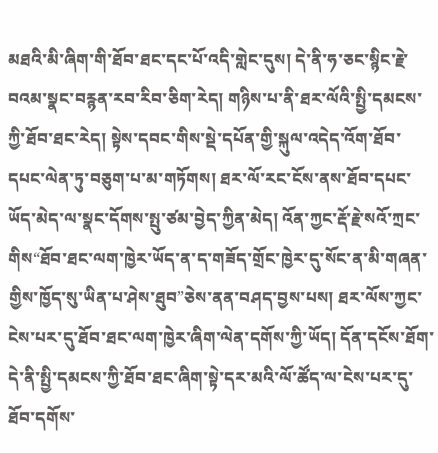མཐའི་མི་ཞིག་གི་ཐོབ་ཐང་དང་པོ་འདི་གླེང་དུས། དེ་ནི་ཧ་ཅང་སྙིང་རྗེ་བའམ་སྣང་བརྙན་རབ་རིབ་ཅིག་རེད། གཉིས་པ་ནི་ཐར་ལོའི་སྤྱི་དམངས་ཀྱི་ཐོབ་ཐང་རེད། སྟེས་དབང་གིས་སྡེ་དཔོན་གྱི་སྐུལ་འདེད་འོག་ཐོབ་དཔང་ལེན་ཏུ་བཅུག་པ་མ་གཏོགས། ཐར་ལོ་རང་ངོས་ནས་ཐོབ་དཔང་ཡོད་མེད་ལ་སྣང་དོགས་སྤུ་ཙམ་བྱེད་ཀྱིན་མེད། འོན་ཀྱང་རྡོ་རྗེ་སའོ་ཀྲང་གིས“ཐོབ་ཐང་ལག་ཁྱེར་ཡོད་ན་ད་གཟོད་གྲོང་ཁྱེར་དུ་སོང་ན་མི་གཞན་གྱིས་ཁྱོད་སུ་ཡིན་པ་ཤེས་ཐུབ”ཅེས་ནན་བཤད་བྱས་པས། ཐར་ལོས་ཀྱང་ངེས་པར་དུ་ཐོབ་ཐང་ལག་ཁྱེར་ཞིག་ལེན་དགོས་ཀྱི་ཡོད། དོན་དངོས་ཐོག་དེ་ནི་སྤྱི་དམངས་ཀྱི་ཐོབ་ཐང་ཞིག་སྟེ་དར་མའི་ལོ་ཚོད་ལ་ངེས་པར་དུ་ཐོབ་དགོས་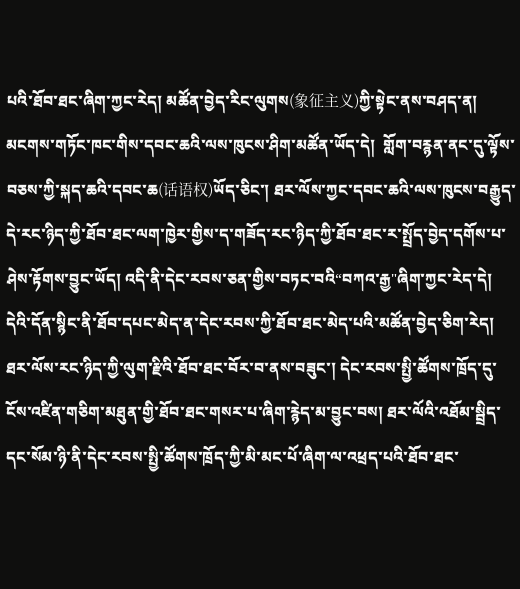པའི་ཐོབ་ཐང་ཞིག་ཀྱང་རེད། མཚོན་བྱེད་རིང་ལུགས(象征主义)ཀྱི་སྟེང་ནས་བཤད་ན། མངགས་གཏོང་ཁང་གིས་དབང་ཆའི་ལས་ཁུངས་ཤིག་མཚོན་ཡོད་དེ།  གློག་བརྙན་ནང་དུ་ལྟོས་བཅས་ཀྱི་སྐད་ཆའི་དབང་ཆ(话语权)ཡོད་ཅིང་། ཐར་ལོས་ཀྱང་དབང་ཆའི་ལས་ཁུངས་བརྒྱུད་དེ་རང་ཉིད་ཀྱི་ཐོབ་ཐང་ལག་ཁྱེར་གྱིས་ད་གཟོད་རང་ཉིད་ཀྱི་ཐོབ་ཐང་ར་སྤྲོད་བྱེད་དགོས་པ་ཤེས་རྟོགས་བྱུང་ཡོད། འདི་ནི་དེང་རབས་ཅན་གྱིས་བཏང་བའི“བཀའ་རྒྱ"ཞིག་ཀྱང་རེད་དེ།  དེའི་དོན་སྙིང་ནི་ཐོབ་དཔང་མེད་ན་དེང་རབས་ཀྱི་ཐོབ་ཐང་མེད་པའི་མཚོན་བྱེད་ཅིག་རེད། ཐར་ལོས་རང་ཉིད་ཀྱི་ལུག་རྫིའི་ཐོབ་ཐང་བོར་བ་ནས་བཟུང་། དེང་རབས་སྤྱི་ཚོགས་ཁྲོད་དུ་ངོས་འཛིན་གཅིག་མཐུན་གྱི་ཐོབ་ཐང་གསར་པ་ཞིག་རྙེད་མ་བྱུང་བས། ཐར་ལོའི་འཐོམ་སྦྲིད་དང་སོམ་ཉི་ནི་དེང་རབས་སྤྱི་ཚོགས་ཁྲོད་ཀྱི་མི་མང་པོ་ཞིག་ལ་འཕྲད་པའི་ཐོབ་ཐང་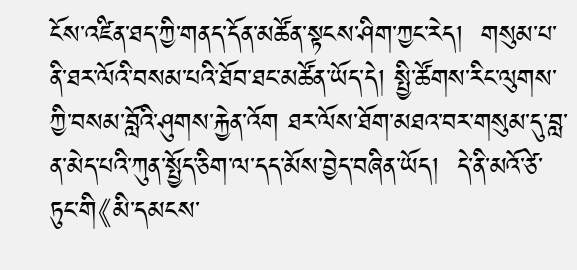ངོས་འཛིན་ཐད་ཀྱི་གནད་དོན་མཚོན་སྟངས་ཤིག་ཀྱང་རེད།  གསུམ་པ་ནི་ཐར་ལོའི་བསམ་པའི་ཐོབ་ཐང་མཚོན་ཡོད་དེ། སྤྱི་ཚོགས་རིང་ལུགས་ཀྱི་བསམ་བློའི་ཤུགས་རྐྱེན་འོག ཐར་ལོས་ཐོག་མཐའ་བར་གསུམ་དུ་བླ་ན་མེད་པའི་ཀུན་སྤྱོད་ཅིག་ལ་དད་མོས་བྱེད་བཞིན་ཡོད།  དེ་ནི་མའོ་ཙེ་ཏུང་གི《མི་དམངས་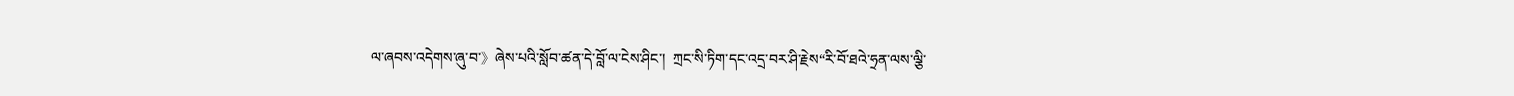ལ་ཞབས་འདེགས་ཞུ་བ་》ཞེས་པའི་སློབ་ཚན་དེ་བློ་ལ་ངེས་ཤིང་།  ཀྲང་སི་ཏིག་དང་འདྲ་བར་ཤི་རྗེས“རི་བོ་ཐའེ་ཧྲན་ལས་ལྕི་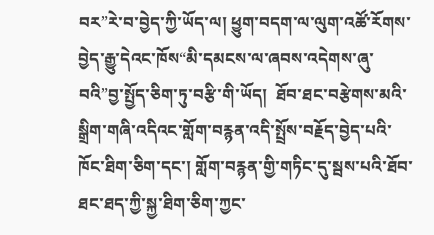བར”རེ་བ་བྱེད་ཀྱི་ཡོད་ལ། ཕྱུག་བདག་ལ་ལུག་འཚོ་རོགས་བྱེད་རྒྱུ་དེའང་ཁོས“མི་དམངས་ལ་ཞབས་འདེགས་ཞུ་བའི”བྱ་སྤྱོད་ཅིག་ཏུ་བརྩི་གི་ཡོད།  ཐོབ་ཐང་བརྩེགས་མའི་སྒྲིག་གཞི་འདིའང་གློག་བརྙན་འདི་སྤྲོས་བརྗོད་བྱེད་པའི་ཁོང་ཐིག་ཅིག་དང་། གློག་བརྙན་གྱི་གཏིང་དུ་སྦས་པའི་ཐོབ་ཐང་ཐད་ཀྱི་སྐྱ་ཐིག་ཅིག་ཀྱང་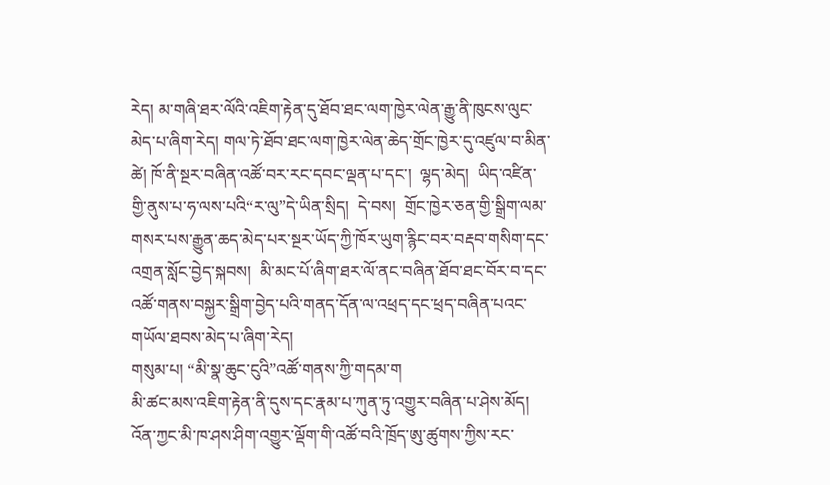རེད། མ་གཞི་ཐར་ལོའི་འཇིག་རྟེན་དུ་ཐོབ་ཐང་ལག་ཁྱེར་ལེན་རྒྱུ་ནི་ཁུངས་ལུང་མེད་པ་ཞིག་རེད། གལ་ཏེ་ཐོབ་ཐང་ལག་ཁྱེར་ལེན་ཆེད་གྲོང་ཁྱེར་དུ་འཛུལ་བ་མིན་ཚེ། ཁོ་ནི་སྔར་བཞིན་འཚོ་བར་རང་དབང་ལྡན་པ་དང་།  ལྷད་མེད།  ཡིད་འཛིན་གྱི་ནུས་པ་ཧ་ལས་པའི“ར་ལུ”དེ་ཡིན་སྲིད།  དེ་བས།  གྲོང་ཁྱེར་ཅན་གྱི་སྒྲིག་ལམ་གསར་པས་རྒྱུན་ཆད་མེད་པར་སྔར་ཡོད་ཀྱི་ཁོར་ཡུག་རྙིང་བར་བརྡབ་གསིག་དང་འགྲན་སློང་བྱེད་སྐབས།  མི་མང་པོ་ཞིག་ཐར་ལོ་ནང་བཞིན་ཐོབ་ཐང་བོར་བ་དང་འཚོ་གནས་བསྐྱར་སྒྲིག་བྱེད་པའི་གནད་དོན་ལ་འཕྲད་དང་ཕྲད་བཞིན་པའང་གཡོལ་ཐབས་མེད་པ་ཞིག་རེད།
གསུམ་པ། “མི་སྣ་ཆུང་ངུའི”འཚོ་གནས་ཀྱི་གདམ་ག
མི་ཚང་མས་འཇིག་རྟེན་ནི་དུས་དང་རྣམ་པ་ཀུན་ཏུ་འགྱུར་བཞིན་པ་ཤེས་མོད། འོན་ཀྱང་མི་ཁ་ཤས་ཤིག་འགྱུར་ལྡོག་གི་འཚོ་བའི་ཁྲོད་ཨུ་ཚུགས་ཀྱིས་རང་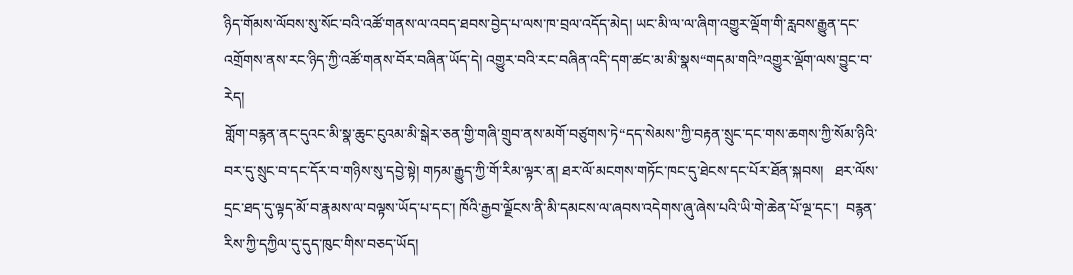ཉིད་གོམས་ལོབས་སུ་སོང་བའི་འཚོ་གནས་ལ་འབད་ཐབས་བྱེད་པ་ལས་ཁ་བྲལ་འདོད་མེད། ཡང་མི་ལ་ལ་ཞིག་འགྱུར་ལྡོག་གི་རླབས་རྒྱུན་དང་འགྲོགས་ནས་རང་ཉིད་ཀྱི་འཚོ་གནས་བོར་བཞིན་ཡོད་དེ། འགྱུར་བའི་རང་བཞིན་འདི་དག་ཚང་མ་མི་སྣས“གདམ་གའི”འགྱུར་ལྡོག་ལས་བྱུང་བ་རེད།
གློག་བརྙན་ནང་དུའང་མི་སྣ་ཆུང་ངུའམ་མི་སྒེར་ཅན་གྱི་གཞི་གྲུབ་ནས་མགོ་བཙུགས་ཏེ“དད་སེམས"ཀྱི་བརྟན་སྲུང་དང་གས་ཆགས་ཀྱི་སོམ་ཉིའི་བར་དུ་སྲུང་བ་དང་དོར་བ་གཉིས་སུ་དབྱེ་སྟེ། གཏམ་རྒྱུད་ཀྱི་གོ་རིམ་ལྟར་ན། ཐར་ལོ་མངགས་གཏོང་ཁང་དུ་ཐེངས་དང་པོར་ཐོན་སྐབས།   ཐར་ལོས་དྲང་ཐད་དུ་ལྟད་མོ་བ་རྣམས་ལ་བལྟས་ཡོད་པ་དང་། ཁོའི་རྒྱབ་ལྗོངས་ནི་མི་དམངས་ལ་ཞབས་འདེགས་ཞུ་ཞེས་པའི་ཡི་གེ་ཆེན་པོ་ལྔ་དང་།  བརྙན་རིས་ཀྱི་དཀྱིལ་དུ་དུད་ཁུང་གིས་བཅད་ཡོད།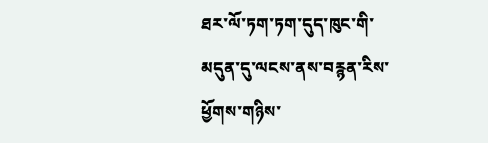ཐར་ལོ་ཏག་ཏག་དུད་ཁུང་གི་མདུན་དུ་ལངས་ནས་བརྙན་རིས་ཕྱོགས་གཉིས་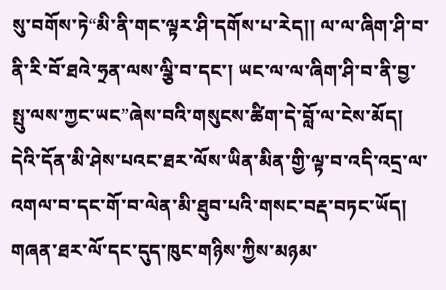སུ་བགོས་ཏེ“མི་ནི་གང་ལྟར་ཤི་དགོས་པ་རེད།། ལ་ལ་ཞིག་ཤི་བ་ནི་རི་བོ་ཐའེ་ཧྲན་ལས་ལྕི་བ་དང་། ཡང་ལ་ལ་ཞིག་ཤི་བ་ནི་བྱ་སྤུ་ལས་ཀྱང་ཡང”ཞེས་བའི་གསུངས་ཚིག་དེ་བློ་ལ་ངེས་མོད། དེའི་དོན་མི་ཤེས་པའང་ཐར་ལོས་ཡིན་མིན་གྱི་ལྟ་བ་འདི་འདྲ་ལ་འགལ་བ་དང་གོ་བ་ལེན་མི་ཐུབ་པའི་གསང་བརྡ་བཏང་ཡོད། གཞན་ཐར་ལོ་དང་དུད་ཁུང་གཉིས་ཀྱིས་མཉམ་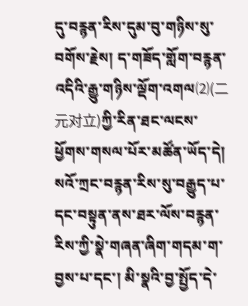དུ་བརྙན་རིས་དུམ་བུ་གཉིས་སུ་བགོས་རྗེས། ད་གཟོད་གློག་བརྙན་འདིའི་རྒྱུ་གཉིས་ལྡོག་འགལ⑵(二元对立)ཀྱི་རིན་ཐང་ལངས་ཕྱོགས་གསལ་པོར་མཚོན་ཡོད་དེ། སའོ་ཀྲང་བརྙན་རིས་སུ་བརྒྱུད་པ་དང་བསྟུན་ནས་ཐར་ལོས་བརྙན་རིས་ཀྱི་སྣེ་གཞན་ཞིག་གདམ་ག་བྱས་པ་དང་། མི་སྣའི་བྱ་སྤྱོད་དེ་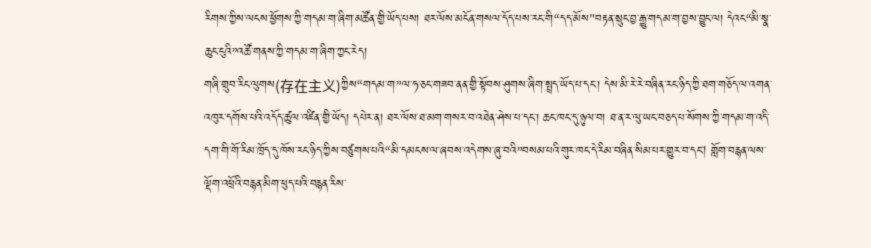རིགས་ཀྱིས་ལངས་ཕྱོགས་ཀྱི་གདམ་ག་ཞིག་མཚོན་གྱི་ཡོད་པས། ཐར་ལོས་མངོན་གསལ་དོད་པས་རང་གི“དད་མོས"བརྟན་སྲུང་བྱ་རྒྱུ་གདམ་ག་བྱས་བྱུང་ལ། དེའང“མི་སྣ་ཆུང་ངུའི”འཚོ་གནས་ཀྱི་གདམ་ག་ཞིག་ཀྱང་རེད།
གཞི་གྲུབ་རིང་ལུགས(存在主义)ཀྱིས“གདམ་ག”ལ་ཧ་ཅང་གཟབ་ནན་གྱི་སྟོབས་ཤུགས་ཞིག་སྤྲད་ཡོད་པ་དང་། དེས་མི་རེ་རེ་བཞིན་རང་ཉིད་ཀྱི་ཐག་གཅོད་ལ་འགན་འཁུར་དགོས་པའི་འདོད་ཚུལ་འཛིན་གྱི་ཡོད། དཔེར་ན། ཐར་ལོས་ཐ་མག་གསར་བ་འཐེན་ཤེས་པ་དང་། ཆང་ཁང་དུ་ཉུལ་བ། ཐ་ན་ར་ལུ་ཡང་བཅད་པ་སོགས་ཀྱི་གདམ་ག་འདི་དག་གི་གོ་རིམ་ཁྲོད་དུ་ཁོས་རང་ཉིད་ཀྱིས་བཙུགས་པའི“མི་དམངས་ལ་ཞབས་འདེགས་ཞུ་བའི”བསམ་པའི་གུར་ཁང་དེ་རིམ་བཞིན་སིམ་པར་གྱུར་བ་དང། གློག་བརྙན་ལས་ལྡོག་འཕྲོའི་བརྙན་མིག་ཕུད་པའི་བརྙན་རིས་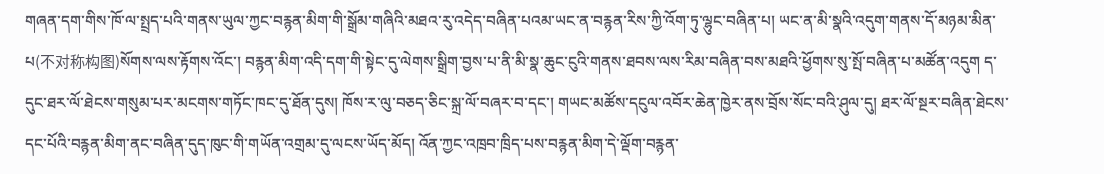གཞན་དག་གིས་ཁོ་ལ་སྤྲད་པའི་གནས་ཡུལ་ཀྱང་བརྙན་མིག་གི་སྒྲོམ་གཞིའི་མཐའ་རུ་འདེད་བཞིན་པའམ་ཡང་ན་བརྙན་རིས་ཀྱི་འོག་ཏུ་ལྷུང་བཞིན་པ། ཡང་ན་མི་སྣའི་འདུག་གནས་དོ་མཉམ་མིན་པ(不对称构图)སོགས་ལས་རྟོགས་འོང་། བརྙན་མིག་འདི་དག་གི་སྟེང་དུ་ལེགས་སྒྲིག་བྱས་པ་ནི་མི་སྣ་ཆུང་ངུའི་གནས་ཐབས་ལས་རིམ་བཞིན་བས་མཐའི་ཕྱོགས་སུ་སྤོ་བཞིན་པ་མཚོན་འདུག ད་དུང་ཐར་ལོ་ཐེངས་གསུམ་པར་མངགས་གཏོང་ཁང་དུ་ཐོན་དུས། ཁོས་ར་ལུ་བཅད་ཅིང་སྐྲ་ལོ་བཞར་བ་དང་། གཡང་མཚོས་དངུལ་འབོར་ཆེན་ཁྱེར་ནས་བྲོས་སོང་བའི་ཤུལ་དུ། ཐར་ལོ་སྔར་བཞིན་ཐེངས་དང་པོའི་བརྙན་མིག་ནང་བཞིན་དུད་ཁུང་གི་གཡོན་འགྲམ་དུ་ལངས་ཡོད་མོད། འོན་ཀྱང་འཁྲབ་ཁྲིད་པས་བརྙན་མིག་དེ་ལྡོག་བརྙན་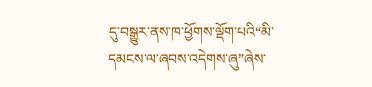དུ་བསྒྱུར་ནས་ཁ་ཕྱོགས་ལྡོག་པའི“མི་དམངས་ལ་ཞབས་འདེགས་ཞུ”ཞེས་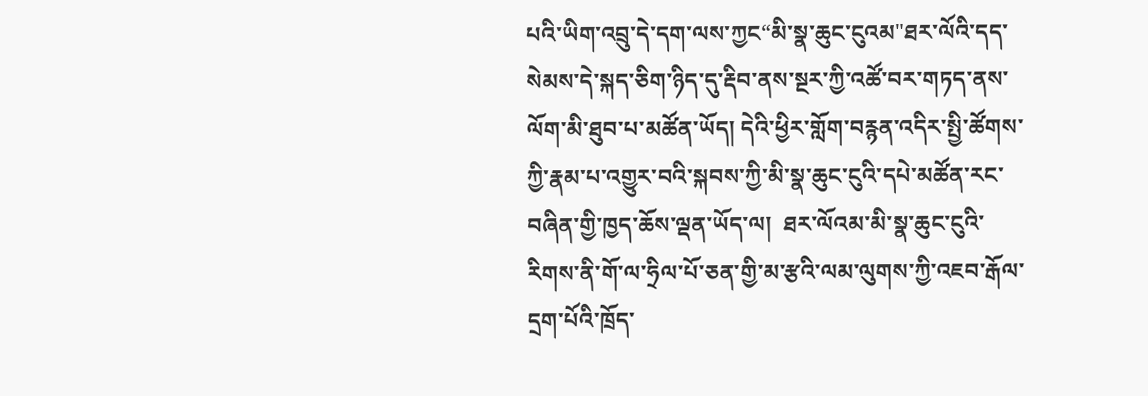པའི་ཡིག་འབྲུ་དེ་དག་ལས་ཀྱང“མི་སྣ་ཆུང་ངུའམ"ཐར་ལོའི་དད་སེམས་དེ་སྐད་ཅིག་ཉིད་དུ་རྡིབ་ནས་སྔར་ཀྱི་འཚོ་བར་གཏད་ནས་ལོག་མི་ཐུབ་པ་མཚོན་ཡོད། དེའི་ཕྱིར་གློག་བརྙན་འདིར་སྤྱི་ཚོགས་ཀྱི་རྣམ་པ་འགྱུར་བའི་སྐབས་ཀྱི་མི་སྣ་ཆུང་ངུའི་དཔེ་མཚོན་རང་བཞིན་གྱི་ཁྱད་ཆོས་ལྡན་ཡོད་ལ།  ཐར་ལོའམ་མི་སྣ་ཆུང་ངུའི་རིགས་ནི་གོ་ལ་ཧྲིལ་པོ་ཅན་གྱི་མ་རྩའི་ལམ་ལུགས་ཀྱི་འཇབ་རྒོལ་དྲག་པོའི་ཁྲོད་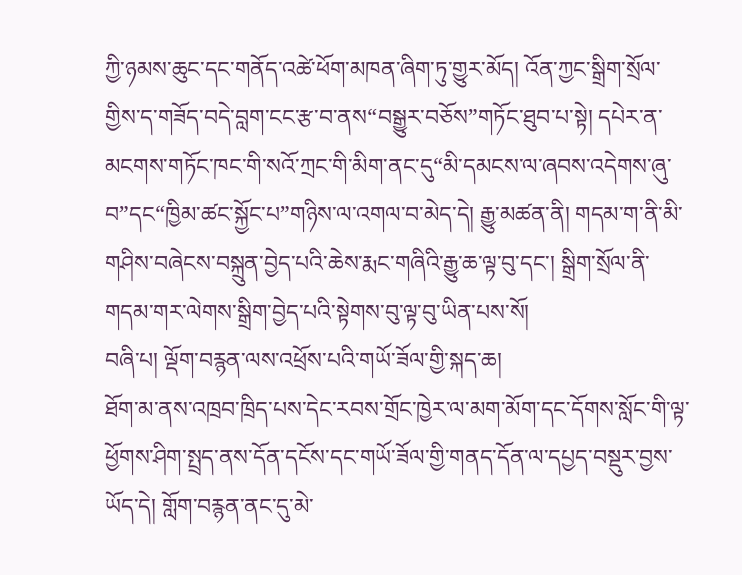ཀྱི་ཉམས་ཆུང་དང་གནོད་འཚེ་ཕོག་མཁན་ཞིག་ཏུ་གྱུར་མོད། འོན་ཀྱང་སྒྲིག་སྲོལ་གྱིས་ད་གཟོད་བདེ་བླག་ངང་རྩ་བ་ནས“བསྒྱུར་བཅོས”གཏོང་ཐུབ་པ་སྟེ། དཔེར་ན་མངགས་གཏོང་ཁང་གི་སའོ་ཀྲང་གི་མིག་ནང་དུ“མི་དམངས་ལ་ཞབས་འདེགས་ཞུ་བ”དང“ཁྱིམ་ཚང་སྐྱོང་པ”གཉིས་ལ་འགལ་བ་མེད་དེ། རྒྱུ་མཚན་ནི། གདམ་ག་ནི་མི་གཤིས་བཞེངས་བསྐྲུན་བྱེད་པའི་ཆེས་རྨང་གཞིའི་རྒྱུ་ཆ་ལྟ་བུ་དང་། སྒྲིག་སྲོལ་ནི་གདམ་གར་ལེགས་སྒྲིག་བྱེད་པའི་སྟེགས་བུ་ལྟ་བུ་ཡིན་པས་སོ།
བཞི་པ། ལྡོག་བརྙན་ལས་འཕྲོས་པའི་གཡོ་ཟོལ་གྱི་སྐད་ཆ།
ཐོག་མ་ནས་འཁྲབ་ཁྲིད་པས་དེང་རབས་གྲོང་ཁྱེར་ལ་མག་མོག་དང་དོགས་སློང་གི་ལྟ་ཕྱོགས་ཤིག་སྤྲད་ནས་དོན་དངོས་དང་གཡོ་ཟོལ་གྱི་གནད་དོན་ལ་དཔྱད་བསྡུར་བྱས་ཡོད་དེ། གློག་བརྙན་ནང་དུ་མེ་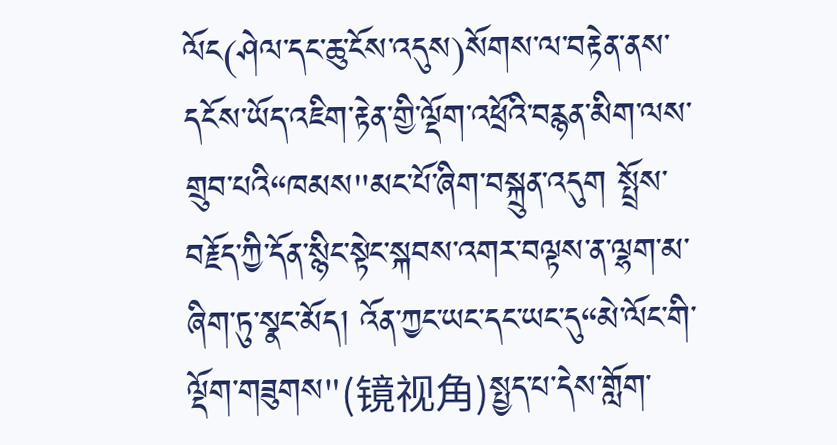ལོང(ཤེལ་དང་ཆུ་ངོས་འདུས)སོགས་ལ་བརྟེན་ནས་དངོས་ཡོད་འཇིག་རྟེན་གྱི་ལྡོག་འཕྲོའི་བརྙན་མིག་ལས་གྲུབ་པའི“ཁམས"མང་པོ་ཞིག་བསྐྲུན་འདུག སྤྲོས་བརྗོད་ཀྱི་དོན་སྙིང་སྟེང་སྐབས་འགར་བལྟས་ན་ལྷག་མ་ཞིག་ཏུ་སྣང་མོད། འོན་ཀྱང་ཡང་དང་ཡང་དུ“མེ་ལོང་གི་ལྡོག་གཟུགས"(镜视角)སྤྱད་པ་དེས་གློག་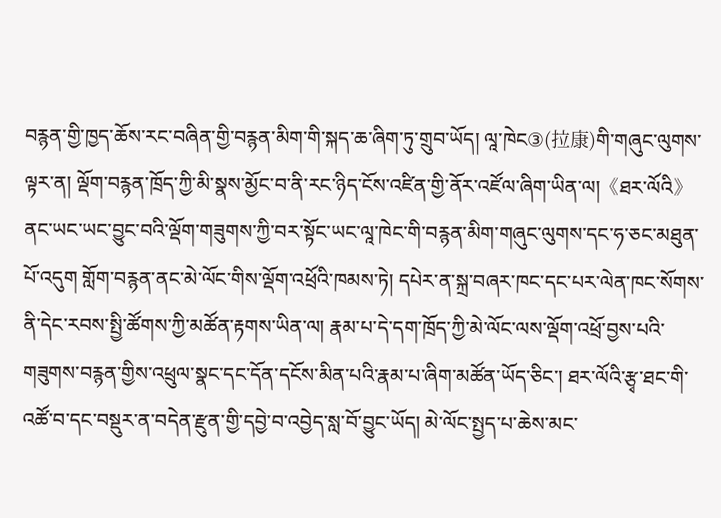བརྙན་གྱི་ཁྱད་ཆོས་རང་བཞིན་གྱི་བརྙན་མིག་གི་སྐད་ཆ་ཞིག་ཏུ་གྲུབ་ཡོད། ལཱ་ཁེང③(拉康)གི་གཞུང་ལུགས་ལྟར་ན། ལྡོག་བརྙན་ཁྲོད་ཀྱི་མི་སྣས་མྱོང་བ་ནི་རང་ཉིད་ངོས་འཛིན་གྱི་ནོར་འཛོལ་ཞིག་ཡིན་ལ།《ཐར་ལོའི》ནང་ཡང་ཡང་བྱུང་བའི་ལྡོག་གཟུགས་ཀྱི་བར་སྟོང་ཡང་ལཱ་ཁེང་གི་བརྙན་མིག་གཞུང་ལུགས་དང་ཧ་ཅང་མཐུན་པོ་འདུག གློག་བརྙན་ནང་མེ་ལོང་གིས་ལྡོག་འཕྲོའི་ཁམས་ཏེ། དཔེར་ན་སྐྲ་བཞར་ཁང་དང་པར་ལེན་ཁང་སོགས་ནི་དེང་རབས་སྤྱི་ཚོགས་ཀྱི་མཚོན་རྟགས་ཡིན་ལ། རྣམ་པ་དེ་དག་ཁྲོད་ཀྱི་མེ་ལོང་ལས་ལྡོག་འཕྲོ་བྱས་པའི་གཟུགས་བརྙན་གྱིས་འཕྲུལ་སྣང་དང་དོན་དངོས་མིན་པའི་རྣམ་པ་ཞིག་མཚོན་ཡོད་ཅིང་། ཐར་ལོའི་རྩྭ་ཐང་གི་འཚོ་བ་དང་བསྡུར་ན་བདེན་རྫུན་གྱི་དབྱེ་བ་འབྱེད་སླ་བོ་བྱུང་ཡོད། མེ་ལོང་སྤྱད་པ་ཆེས་མང་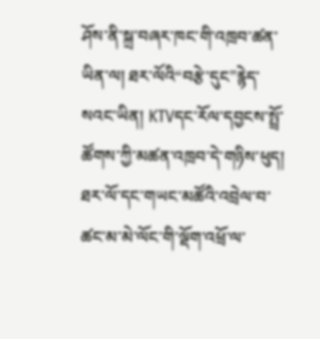ཤོས་ནི་སྐྲ་བཞར་ཁང་གི་འཁྲབ་ཚན་ཡིན་ལ། ཐར་ལོའི“བརྩེ་དུང”རྙེད་སའང་ཡིན། KTVདང་རོལ་དབྱངས་སྤྲོ་ཚོགས་ཀྱི་མཚན་འཁྲབ་དེ་གཉིས་ཕུད། ཐར་ལོ་དང་གཡང་མཚོའི་འབྲེལ་བ་ཚང་མ་མེ་ལོང་གི་ལྡོག་འཕྲོ་ལ་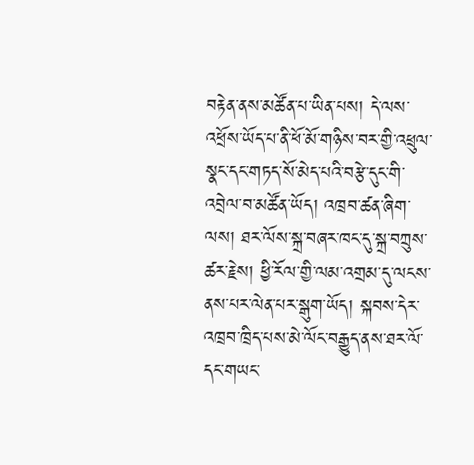བརྟེན་ནས་མཚོན་པ་ཡིན་པས། དེ་ལས་འཕྲོས་ཡོད་པ་ནི་ཕོ་མོ་གཉིས་བར་གྱི་འཕྲུལ་སྣང་དང་གཏད་སོ་མེད་པའི་བརྩེ་དུང་གི་འབྲེལ་བ་མཚོན་ཡོད། འཁྲབ་ཚན་ཞིག་ལས། ཐར་ལོས་སྐྲ་བཞར་ཁང་དུ་སྐྲ་བཀྲུས་ཚར་རྗེས། ཕྱི་རོལ་གྱི་ལམ་འགྲམ་དུ་ལངས་ནས་པར་ལེན་པར་སྒུག་ཡོད། སྐབས་དེར་འཁྲབ་ཁྲིད་པས་མེ་ལོང་བརྒྱུད་ནས་ཐར་ལོ་དང་གཡང་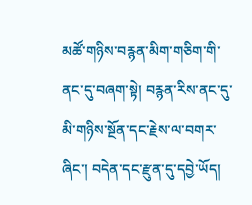མཚོ་གཉིས་བརྙན་མིག་གཅིག་གི་ནང་དུ་བཞག་སྟེ། བརྙན་རིས་ནང་དུ་མི་གཉིས་སྔོན་དང་རྗེས་ལ་བགར་ཞིང་། བདེན་དང་རྫུན་དུ་དབྱེ་ཡོད།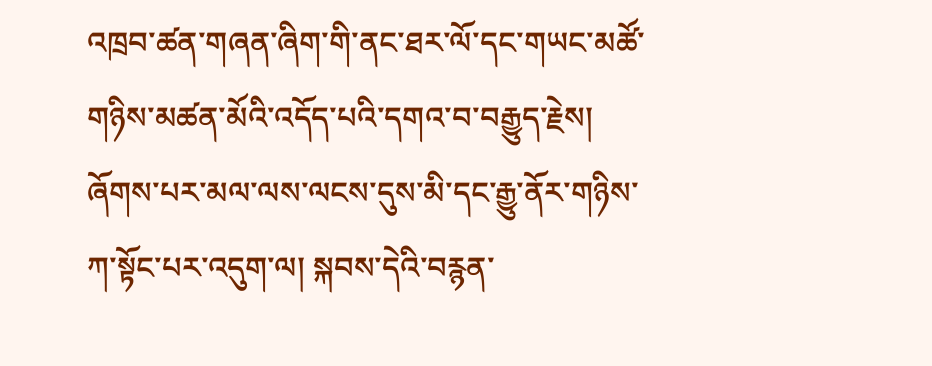འཁྲབ་ཚན་གཞན་ཞིག་གི་ནང་ཐར་ལོ་དང་གཡང་མཚོ་གཉིས་མཚན་མོའི་འདོད་པའི་དགའ་བ་བརྒྱུད་རྗེས། ཞོགས་པར་མལ་ལས་ལངས་དུས་མི་དང་རྒྱུ་ནོར་གཉིས་ཀ་སྟོང་པར་འདུག་ལ། སྐབས་དེའི་བརྙན་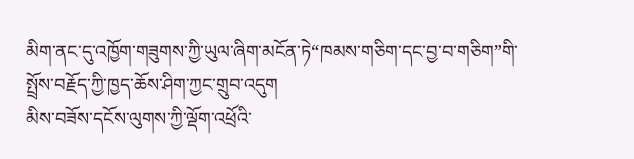མིག་ནང་དུ་འཁྱོག་གཟུགས་ཀྱི་ཡུལ་ཞིག་མངོན་ཏེ“ཁམས་གཅིག་དང་བྱ་བ་གཅིག”གི་སྤྲོས་བརྗོད་ཀྱི་ཁྱད་ཆོས་ཤིག་ཀྱང་གྲུབ་འདུག
མིས་བཟོས་དངོས་ལུགས་ཀྱི་ལྡོག་འཕྲོའི་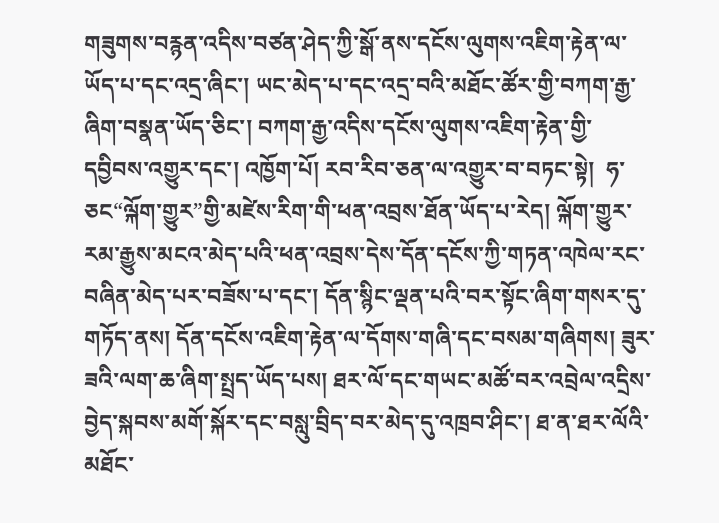གཟུགས་བརྙན་འདིས་བཙན་ཤེད་ཀྱི་སྒོ་ནས་དངོས་ལུགས་འཇིག་རྟེན་ལ་ཡོད་པ་དང་འདྲ་ཞིང་། ཡང་མེད་པ་དང་འདྲ་བའི་མཐོང་ཚོར་གྱི་བཀག་རྒྱ་ཞིག་བསྣན་ཡོད་ཅིང་། བཀག་རྒྱ་འདིས་དངོས་ལུགས་འཇིག་རྟེན་གྱི་དབྱིབས་འགྱུར་དང་། འཁྱོག་པོ། རབ་རིབ་ཅན་ལ་འགྱུར་བ་བཏང་སྟེ།  ཧ་ཅང“ལྐོག་གྱུར”གྱི་མཛེས་རིག་གི་ཕན་འབྲས་ཐོན་ཡོད་པ་རེད། ལྐོག་གྱུར་རམ་རྒྱུས་མངའ་མེད་པའི་ཕན་འབྲས་དེས་དོན་དངོས་ཀྱི་གཏན་འཁེལ་རང་བཞིན་མེད་པར་བཟོས་པ་དང་། དོན་སྙིང་ལྡན་པའི་བར་སྟོང་ཞིག་གསར་དུ་གཏོད་ནས། དོན་དངོས་འཇིག་རྟེན་ལ་དོགས་གཞི་དང་བསམ་གཞིགས། ཟུར་ཟའི་ལག་ཆ་ཞིག་སྤྲད་ཡོད་པས། ཐར་ལོ་དང་གཡང་མཚོ་བར་འབྲེལ་འདྲིས་བྱེད་སྐབས་མགོ་སྐོར་དང་བསླུ་བྲིད་བར་མེད་དུ་འཁྲབ་ཤིང་། ཐ་ན་ཐར་ལོའི་མཐོང་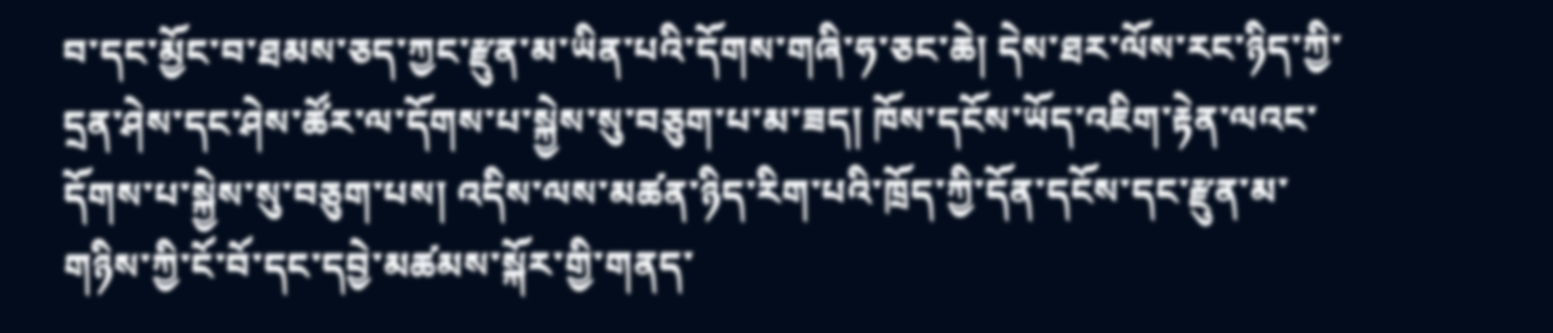བ་དང་མྱོང་བ་ཐམས་ཅད་ཀྱང་རྫུན་མ་ཡིན་པའི་དོགས་གཞི་ཧ་ཅང་ཆེ། དེས་ཐར་ལོས་རང་ཉིད་ཀྱི་དྲན་ཤེས་དང་ཤེས་ཚོར་ལ་དོགས་པ་སྐྱེས་སུ་བཅུག་པ་མ་ཟད། ཁོས་དངོས་ཡོད་འཇིག་རྟེན་ལའང་དོགས་པ་སྐྱེས་སུ་བཅུག་པས། འདིས་ལས་མཚན་ཉིད་རིག་པའི་ཁྲོད་ཀྱི་དོན་དངོས་དང་རྫུན་མ་གཉིས་ཀྱི་ངོ་བོ་དང་དབྱེ་མཚམས་སྐོར་གྱི་གནད་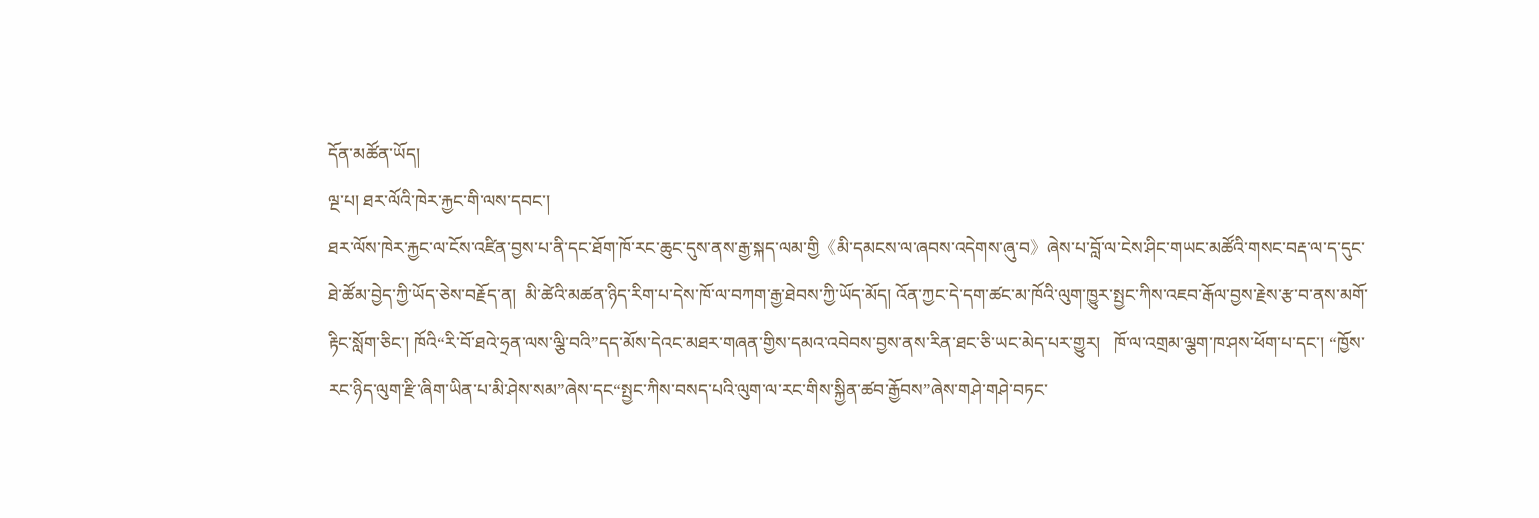དོན་མཚོན་ཡོད།
ལྔ་པ། ཐར་ལོའི་ཁེར་རྐྱང་གི་ལས་དབང་།
ཐར་ལོས་ཁེར་རྐྱང་ལ་ངོས་འཛིན་བྱས་པ་ནི་དང་ཐོག་ཁོ་རང་ཆུང་དུས་ནས་རྒྱ་སྐད་ལམ་གྱི《མི་དམངས་ལ་ཞབས་འདེགས་ཞུ་བ》ཞེས་པ་བློ་ལ་ངེས་ཤིང་གཡང་མཚོའི་གསང་བརྡ་ལ་ད་དུང་ཐེ་ཚོམ་བྱེད་ཀྱི་ཡོད་ཅེས་བརྗོད་ན།  མི་ཚེའི་མཚན་ཉིད་རིག་པ་དེས་ཁོ་ལ་བཀག་རྒྱ་ཐེབས་ཀྱི་ཡོད་མོད། འོན་ཀྱང་དེ་དག་ཚང་མ་ཁོའི་ལུག་ཁྱུར་སྤྱང་ཀིས་འཇབ་རྒོལ་བྱས་རྗེས་རྩ་བ་ནས་མགོ་རྟིང་སློག་ཅིང་། ཁོའི“རི་བོ་ཐའེ་ཧྲན་ལས་ལྕི་བའི”དད་མོས་དེའང་མཐར་གཞན་གྱིས་དམའ་འབེབས་བྱས་ནས་རིན་ཐང་ཅི་ཡང་མེད་པར་གྱུར།   ཁོ་ལ་འགྲམ་ལྕག་ཁ་ཤས་ཕོག་པ་དང་། “ཁྱོས་རང་ཉིད་ལུག་རྫི་ཞིག་ཡིན་པ་མི་ཤེས་སམ”ཞེས་དང“སྤྱང་ཀིས་བསད་པའི་ལུག་ལ་རང་གིས་སྐྱིན་ཚབ་རྒྱོབས”ཞེས་གཤེ་གཤེ་བཏང་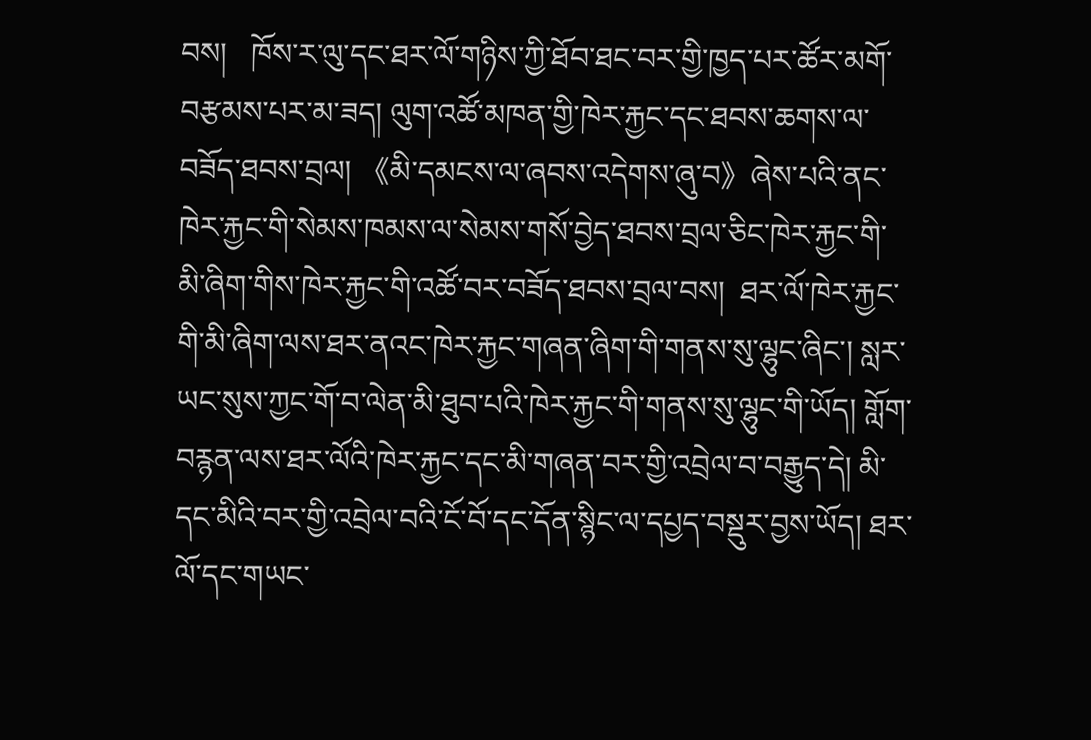བས།   ཁོས་ར་ལུ་དང་ཐར་ལོ་གཉིས་ཀྱི་ཐོབ་ཐང་བར་གྱི་ཁྱད་པར་ཚོར་མགོ་བརྩམས་པར་མ་ཟད། ལུག་འཚོ་མཁན་གྱི་ཁེར་རྐྱང་དང་ཐབས་ཆགས་ལ་བཟོད་ཐབས་བྲལ། 《མི་དམངས་ལ་ཞབས་འདེགས་ཞུ་བ》ཞེས་པའི་ནང་ཁེར་རྐྱང་གི་སེམས་ཁམས་ལ་སེམས་གསོ་བྱེད་ཐབས་བྲལ་ཅིང་ཁེར་རྐྱང་གི་མི་ཞིག་གིས་ཁེར་རྐྱང་གི་འཚོ་བར་བཟོད་ཐབས་བྲལ་བས།  ཐར་ལོ་ཁེར་རྐྱང་གི་མི་ཞིག་ལས་ཐར་ནའང་ཁེར་རྐྱང་གཞན་ཞིག་གི་གནས་སུ་ལྷུང་ཞིང་། སླར་ཡང་སུས་ཀྱང་གོ་བ་ལེན་མི་ཐུབ་པའི་ཁེར་རྐྱང་གི་གནས་སུ་ལྷུང་གི་ཡོད། གློག་བརྙན་ལས་ཐར་ལོའི་ཁེར་རྐྱང་དང་མི་གཞན་བར་གྱི་འབྲེལ་བ་བརྒྱུད་དེ། མི་དང་མིའི་བར་གྱི་འབྲེལ་བའི་ངོ་བོ་དང་དོན་སྙིང་ལ་དཔྱད་བསྡུར་བྱས་ཡོད། ཐར་ལོ་དང་གཡང་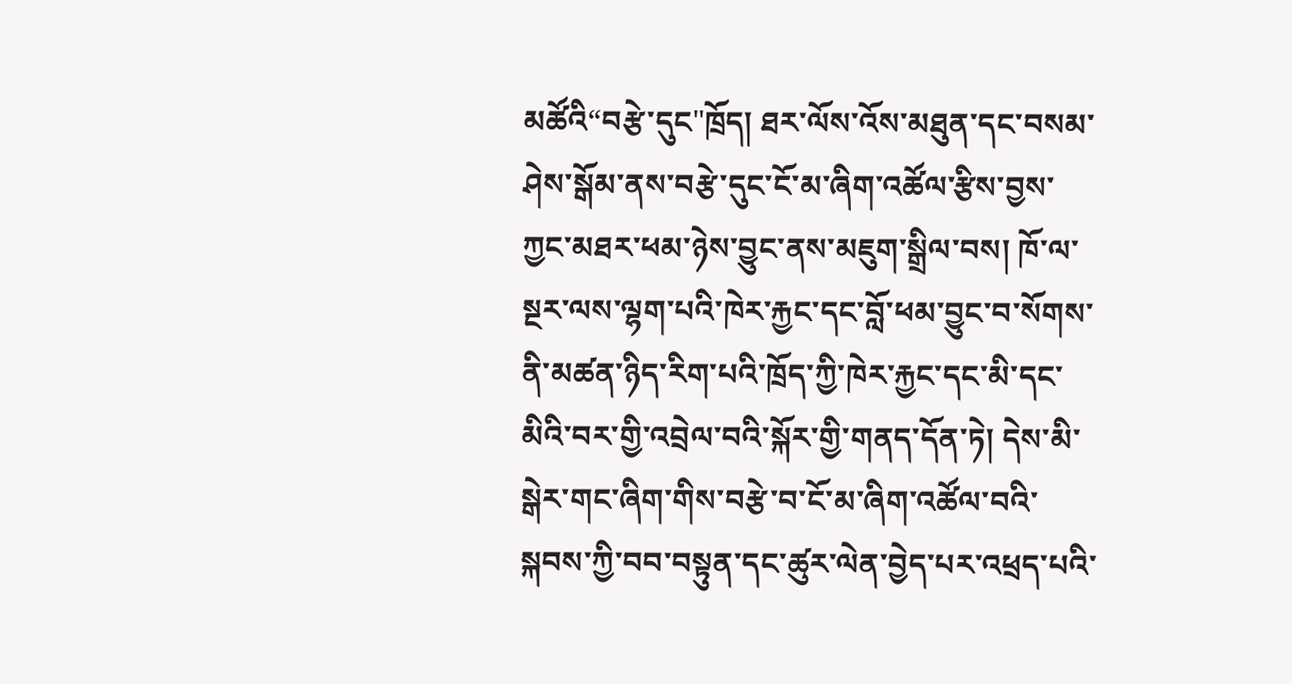མཚོའི“བརྩེ་དུང"ཁྲོད། ཐར་ལོས་འོས་མཐུན་དང་བསམ་ཤེས་སྒོམ་ནས་བརྩེ་དུང་ངོ་མ་ཞིག་འཚོལ་རྩིས་བྱས་ཀྱང་མཐར་ཕམ་ཉེས་བྱུང་ནས་མཇུག་སྒྲིལ་བས། ཁོ་ལ་སྔར་ལས་ལྷག་པའི་ཁེར་རྐྱང་དང་བློ་ཕམ་བྱུང་བ་སོགས་ནི་མཚན་ཉིད་རིག་པའི་ཁྲོད་ཀྱི་ཁེར་རྐྱང་དང་མི་དང་མིའི་བར་གྱི་འབྲེལ་བའི་སྐོར་གྱི་གནད་དོན་ཏེ། དེས་མི་སྒེར་གང་ཞིག་གིས་བརྩེ་བ་ངོ་མ་ཞིག་འཚོལ་བའི་སྐབས་ཀྱི་བབ་བསྟུན་དང་ཚུར་ལེན་བྱེད་པར་འཕྲད་པའི་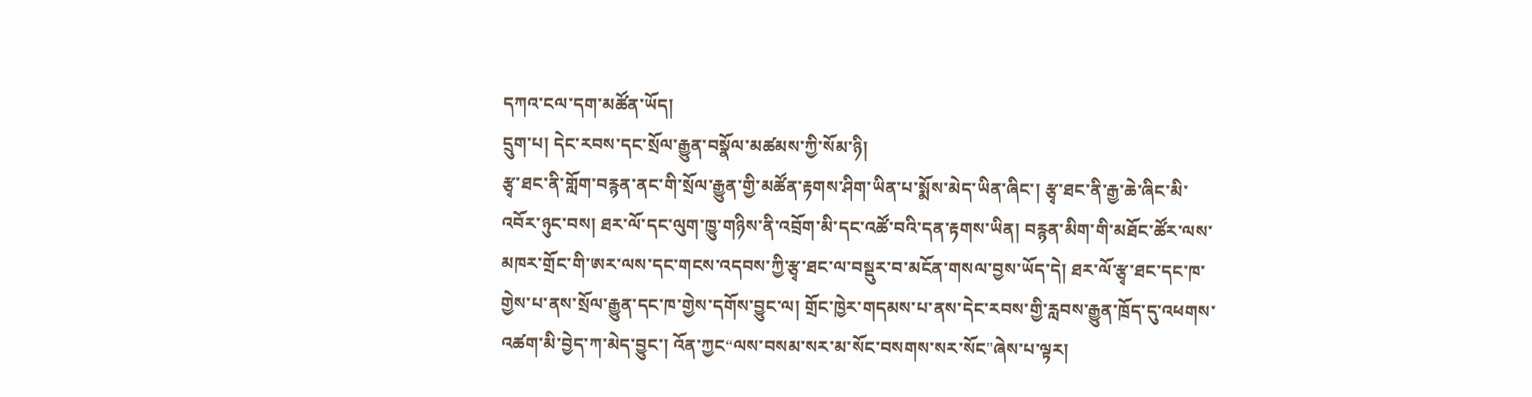དཀའ་ངལ་དག་མཚོན་ཡོད།
དྲུག་པ། དེང་རབས་དང་སྲོལ་རྒྱུན་བསྣོལ་མཚམས་ཀྱི་སོམ་ཉི།
རྩྭ་ཐང་ནི་གློག་བརྙན་ནང་གི་སྲོལ་རྒྱུན་གྱི་མཚོན་རྟགས་ཤིག་ཡིན་པ་སྨོས་མེད་ཡིན་ཞིང་། རྩྭ་ཐང་ནི་རྒྱ་ཆེ་ཞིང་མི་འབོར་ཉུང་བས། ཐར་ལོ་དང་ལུག་ཁྱུ་གཉིས་ནི་འབྲོག་མི་དང་འཚོ་བའི་དན་རྟགས་ཡིན། བརྙན་མིག་གི་མཐོང་ཚོར་ལས་མཁར་གྲོང་གི་ཨར་ལས་དང་གངས་འདབས་ཀྱི་རྩྭ་ཐང་ལ་བསྡུར་བ་མངོན་གསལ་བྱས་ཡོད་དེ། ཐར་ལོ་རྩྭ་ཐང་དང་ཁ་གྱེས་པ་ནས་སྲོལ་རྒྱུན་དང་ཁ་གྱེས་དགོས་བྱུང་ལ། གྲོང་ཁྱེར་གདམས་པ་ནས་དེང་རབས་གྱི་རླབས་རྒྱུན་ཁྲོད་དུ་འཕགས་འཚག་མི་བྱེད་ཀ་མེད་བྱུང་། འོན་ཀྱང“ལས་བསམ་སར་མ་སོང་བསགས་སར་སོང"ཞེས་པ་ལྟར།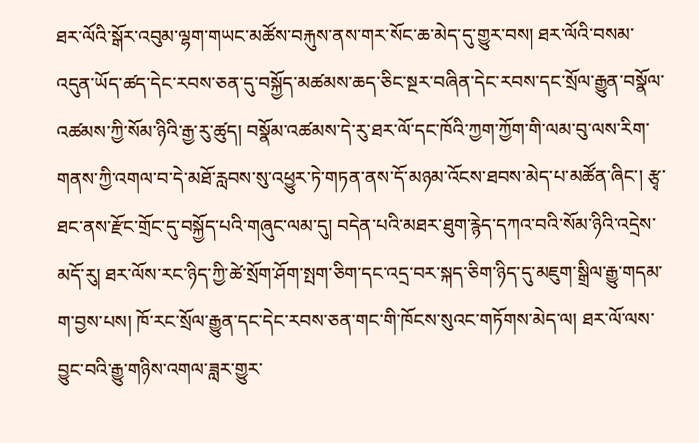ཐར་ལོའི་སྒོར་འབུམ་ལྷག་གཡང་མཚོས་བརྐུས་ནས་གར་སོང་ཆ་མེད་དུ་གྱུར་བས། ཐར་ལོའི་བསམ་འདུན་ཡོད་ཚད་དེང་རབས་ཅན་དུ་བསྐྱོད་མཚམས་ཆད་ཅིང་སྔར་བཞིན་དེང་རབས་དང་སྲོལ་རྒྱུན་བསྣོལ་འཚམས་ཀྱི་སོམ་ཉིའི་རྒྱ་རུ་ཚུད། བསྣོམ་འཚམས་དེ་རུ་ཐར་ལོ་དང་ཁོའི་ཀྱག་ཀྱོག་གི་ལམ་བུ་ལས་རིག་གནས་ཀྱི་འགལ་བ་དེ་མཐོ་རླབས་སུ་འཕྱུར་ཏེ་གཏན་ནས་དོ་མཉམ་འོངས་ཐབས་མེད་པ་མཚོན་ཞིང་། རྩྭ་ཐང་ནས་རྫོང་གྲོང་དུ་བསྐྱོད་པའི་གཞུང་ལམ་དུ། བདེན་པའི་མཐར་ཐུག་རྙེད་དཀའ་བའི་སོམ་ཉིའི་འདྲེས་མདོ་རུ། ཐར་ལོས་རང་ཉིད་ཀྱི་ཚེ་སྲོག་ཤོག་སྤག་ཅིག་དང་འདྲ་བར་སྐད་ཅིག་ཉིད་དུ་མཇུག་སྒྲིལ་རྒྱུ་གདམ་ག་བྱས་པས། ཁོ་རང་སྲོལ་རྒྱུན་དང་དེང་རབས་ཅན་གང་གི་ཁོངས་སུའང་གཏོགས་མེད་ལ། ཐར་ལོ་ལས་བྱུང་བའི་རྒྱུ་གཉིས་འགལ་ཟླར་གྱུར་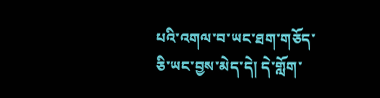པའི་འགལ་བ་ཡང་ཐག་གཅོད་ཅི་ཡང་བྱས་མེད་དེ། དེ་གློག་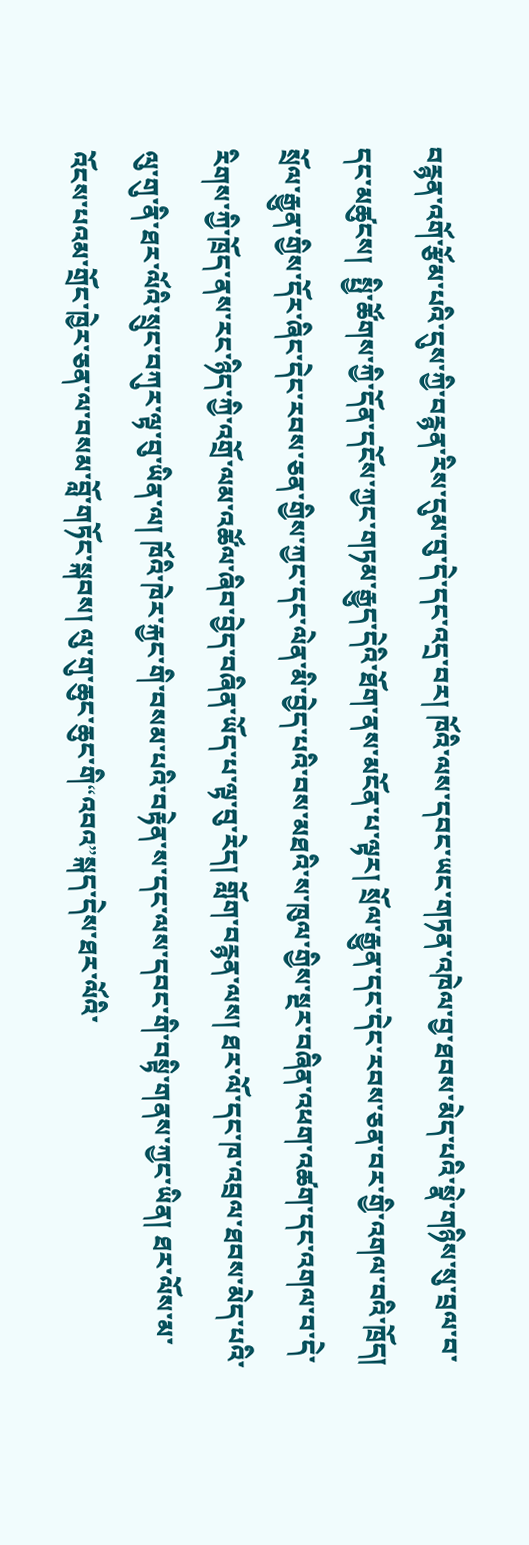བརྙན་འགོ་རྩོམ་པའི་དུས་ཀྱི་བརྙན་རིས་དུམ་བུ་དེ་དང་འདྲ་བར། ཁོའི་ལས་དབང་ཡང་གཏན་འཁེལ་བྱ་ཐབས་མེད་པའི་སྣེ་གཉིས་སུ་བྲལ་བ་དང་མཚུངས།  སྤྱི་ཚོགས་ཀྱི་དོན་དངོས་ཀྱང་གཏམ་རྒྱུད་དེའི་ཐོག་ནས་མངོན་པ་ལྟར། སྲོལ་རྒྱུན་དང་དེང་རབས་ཅན་བར་གྱི་འགལ་བའི་ཁྲོད། སྲོལ་རྒྱུན་གྱིས་དོར་ཞིང་དེང་རབས་ཅན་གྱིས་ཀྱང་དང་ལེན་མི་བྱེད་པའི་བས་མཐའི་ས་ཁུལ་གྱིས་སྔར་བཞིན་འཕག་འཚག་དང་འགལ་བ་དེ་རིགས་ཀྱི་ཁྲོད་ནས་རང་ཉིད་ཀྱི་འགྲོ་ལམ་འཚོལ་ཞིབ་བྱེད་བཞིན་ཡོད་པ་ལྟ་བུ་རེད། གློག་བརྙན་ལས། ཐར་ལོ་དང་ཁ་འབྲལ་ཐབས་མེད་པའི་ལུ་གུ་ནི་ཐར་ལོའི་སྲུང་བཀུར་ལྟ་བུ་ཡིན་ལ། ཁོའི་ཁེར་རྐྱང་གི་བསམ་པའི་བརྟེན་ས་དང་ལས་དབང་གི་བསྟི་གནས་ཀྱང་ཡིན། ཐར་ལོས་མ་འོངས་པའམ་གྲོང་ཁྱེར་ཅན་ལ་བསམ་བློ་གཏོང་སྐབས། ལུ་གུ་ཆུང་ཆུང་གི“འབའ”སྐད་དེས་ཐར་ལོའི་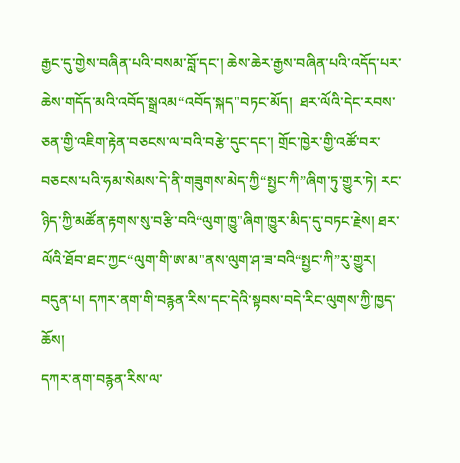རྒྱང་དུ་གྱེས་བཞིན་པའི་བསམ་བློ་དང་། ཆེས་ཆེར་རྒྱས་བཞིན་པའི་འདོད་པར་ཆེས་གདོད་མའི་འབོད་སྒྲའམ“འབོད་སྐད"བཏང་མོད།  ཐར་ལོའི་དེང་རབས་ཅན་གྱི་འཇིག་རྟེན་བཅངས་ལ་བའི་བརྩེ་དུང་དང་། གྲོང་ཁྱེར་གྱི་འཚོ་བར་བཅངས་པའི་ཧམ་སེམས་དེ་ནི་གཟུགས་མེད་ཀྱི“སྤྱང་ཀི”ཞིག་ཏུ་གྱུར་ཏེ། རང་ཉིད་ཀྱི་མཚོན་རྟགས་སུ་བརྩི་བའི“ལུག་ཁྱུ"ཞིག་ཁྱུར་མིད་དུ་བཏང་རྗེས། ཐར་ལོའི་ཐོབ་ཐང་ཀྱང“ལུག་གི་ཨ་མ"ནས་ལུག་ཤ་ཟ་བའི“སྤྱང་ཀི”རུ་གྱུར།
བདུན་པ། དཀར་ནག་གི་བརྙན་རིས་དང་དེའི་སྟབས་བདེ་རིང་ལུགས་ཀྱི་ཁྱད་ཆོས།
དཀར་ནག་བརྙན་རིས་ལ་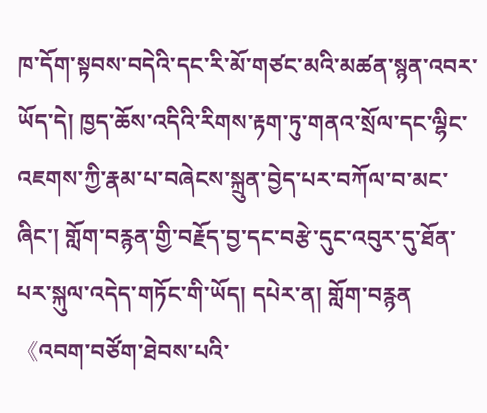ཁ་དོག་སྟབས་བདེའི་དང་རི་མོ་གཙང་མའི་མཚན་སྙན་འབར་ཡོད་དེ། ཁྱད་ཆོས་འདིའི་རིགས་རྟག་ཏུ་གནའ་སྲོལ་དང་ལྷིང་འཇགས་ཀྱི་རྣམ་པ་བཞེངས་སྐྲུན་བྱེད་པར་བཀོལ་བ་མང་ཞིང་། གློག་བརྙན་གྱི་བརྗོད་བྱ་དང་བརྩེ་དུང་འབུར་དུ་ཐོན་པར་སྐུལ་འདེད་གཏོང་གི་ཡོད། དཔེར་ན། གློག་བརྙན《འབག་བཙོག་ཐེབས་པའི་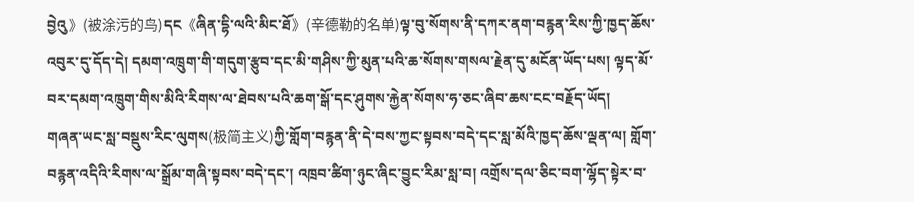བྱེའུ》(被涂污的鸟)དང《ཞིན་དྷི་ལའི་མིང་ཐོ》(辛德勒的名单)ལྟ་བུ་སོགས་ནི་དཀར་ནག་བརྙན་རིས་ཀྱི་ཁྱད་ཆོས་འབུར་དུ་དོད་དེ། དམག་འཁྲུག་གི་གདུག་རྩུབ་དང་མི་གཤིས་ཀྱི་མུན་པའི་ཆ་སོགས་གསལ་རྗེན་དུ་མངོན་ཡོད་པས། ལྟད་མོ་བར་དམག་འཁྲུག་གིས་མིའི་རིགས་ལ་ཐེབས་པའི་ཆག་སྒོ་དང་ཤུགས་རྐྱེན་སོགས་ཧ་ཅང་ཞིབ་ཆས་ངང་བརྗོད་ཡོད།
གཞན་ཡང་སླ་བསྡུས་རིང་ལུགས(极简主义)ཀྱི་གློག་བརྙན་ནི་དེ་བས་ཀྱང་སྟབས་བདེ་དང་སླ་མོའི་ཁྱད་ཆོས་ལྡན་ལ། གློག་བརྙན་འདིའི་རིགས་ལ་སྒྲོམ་གཞི་སྟབས་བདེ་དང་། འཁྲབ་ཚིག་ཉུང་ཞིང་བྱུང་རིམ་སླ་བ། འགྲོས་དལ་ཅིང་བག་ལྷོད་སྟེར་བ་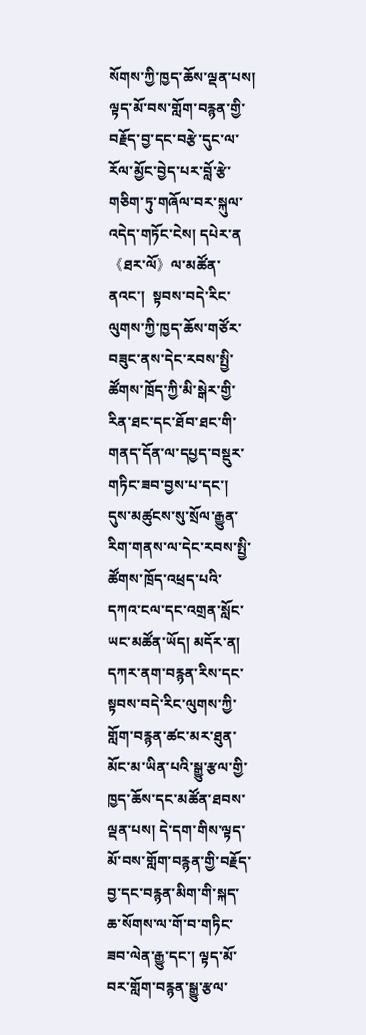སོགས་ཀྱི་ཁྱད་ཆོས་ལྡན་པས། ལྟད་མོ་བས་གློག་བརྙན་གྱི་བརྗོད་བྱ་དང་བརྩེ་དུང་ལ་རོལ་མྱོང་བྱེད་པར་བློ་རྩེ་གཅིག་ཏུ་གཞོལ་བར་སྐུལ་འདེད་གཏོང་ངེས། དཔེར་ན《ཐར་ལོ》ལ་མཚོན་ནའང་།  སྟབས་བདེ་རིང་ལུགས་ཀྱི་ཁྱད་ཆོས་གཙོར་བཟུང་ནས་དེང་རབས་སྤྱི་ཚོགས་ཁྲོད་ཀྱི་མི་སྒེར་གྱི་རིན་ཐང་དང་ཐོབ་ཐང་གི་གནད་དོན་ལ་དཔྱད་བསྡུར་གཏིང་ཟབ་བྱས་པ་དང་། དུས་མཚུངས་སུ་སྲོལ་རྒྱུན་རིག་གནས་ལ་དེང་རབས་སྤྱི་ཚོགས་ཁྲོད་འཕྲད་པའི་དཀའ་ངལ་དང་འགྲན་སློང་ཡང་མཚོན་ཡོད། མདོར་ན། དཀར་ནག་བརྙན་རིས་དང་སྟབས་བདེ་རིང་ལུགས་ཀྱི་གློག་བརྙན་ཚང་མར་ཐུན་མོང་མ་ཡིན་པའི་སྒྱུ་རྩལ་གྱི་ཁྱད་ཆོས་དང་མཚོན་ཐབས་ལྡན་པས། དེ་དག་གིས་ལྟད་མོ་བས་གློག་བརྙན་གྱི་བརྗོད་བྱ་དང་བརྙན་མིག་གི་སྐད་ཆ་སོགས་ལ་གོ་བ་གཏིང་ཟབ་ལེན་རྒྱུ་དང་། ལྟད་མོ་བར་གློག་བརྙན་སྒྱུ་རྩལ་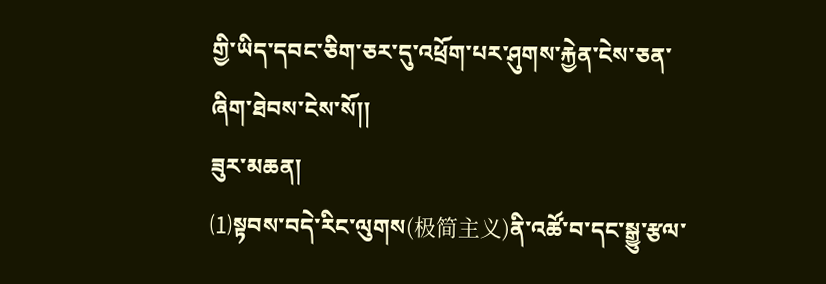གྱི་ཡིད་དབང་ཅིག་ཅར་དུ་འཕྲོག་པར་ཤུགས་རྐྱེན་ངེས་ཅན་ཞིག་ཐེབས་ངེས་སོ།།
ཟུར་མཆན།
⑴སྟབས་བདེ་རིང་ལུགས(极简主义)ནི་འཚོ་བ་དང་སྒྱུ་རྩལ་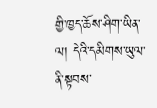གྱི་ཁྱད་ཆོས་ཤིག་ཡིན་ལ། དེའི་དམིགས་ཡུལ་ནི་སྟབས་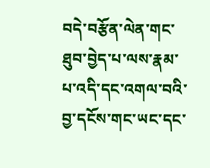བདེ་བརྩོན་ལེན་གང་ཐུབ་བྱེད་པ་ལས་རྣམ་པ་འདི་དང་འགལ་བའི་བྱ་དངོས་གང་ཡང་དང་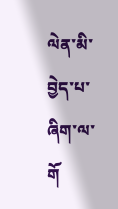ལེན་མི་བྱེད་པ་ཞིག་ལ་གོ